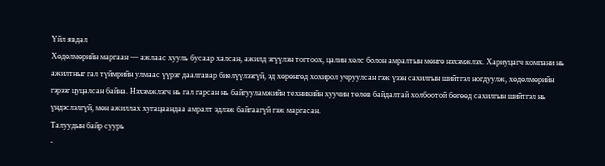Үйл явдал
Хөдөлмөрийн маргаан — ажлаас хууль бусаар халсан, ажилд эгүүлэн тогтоох, цалин хөлс болон амралтын мөнгө нэхэмжлэх. Хариуцагч компани нь ажилтныг гал түймрийн улмаас үүрэг даалгавар биелүүлээгүй, эд хөрөнгөд хохирол учруулсан гэж үзэн сахилгын шийтгэл ногдуулж, хөдөлмөрийн гэрээг цуцалсан байна. Нэхэмжлэгч нь гал гарсан нь байгууламжийн техникийн хуучин төлөв байдалтай холбоотой бөгөөд сахилгын шийтгэл нь үндэслэлгүй, мөн ажиллах хугацаандаа амралт эдлэж байгаагүй гэж маргасан.
Талуудын байр суурь
-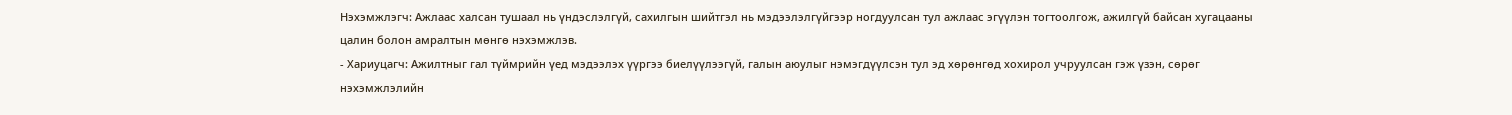Нэхэмжлэгч: Ажлаас халсан тушаал нь үндэслэлгүй, сахилгын шийтгэл нь мэдээлэлгүйгээр ногдуулсан тул ажлаас эгүүлэн тогтоолгож, ажилгүй байсан хугацааны цалин болон амралтын мөнгө нэхэмжлэв.
- Хариуцагч: Ажилтныг гал түймрийн үед мэдээлэх үүргээ биелүүлээгүй, галын аюулыг нэмэгдүүлсэн тул эд хөрөнгөд хохирол учруулсан гэж үзэн, сөрөг нэхэмжлэлийн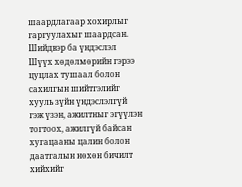шаардлагаар хохирлыг гаргуулахыг шаардсан.
Шийдвэр ба үндэслэл
Шүүх хөдөлмөрийн гэрээ цуцлах тушаал болон сахилгын шийтгэлийг хууль зүйн үндэслэлгүй гэж үзэн, ажилтныг эгүүлэн тогтоох, ажилгүй байсан хугацааны цалин болон даатгалын нөхөн бичилт хийхийг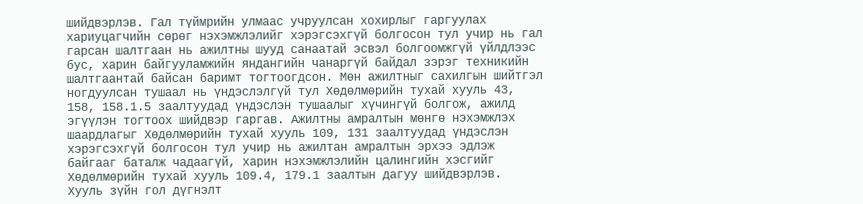шийдвэрлэв. Гал түймрийн улмаас учруулсан хохирлыг гаргуулах хариуцагчийн сөрөг нэхэмжлэлийг хэрэгсэхгүй болгосон тул учир нь гал гарсан шалтгаан нь ажилтны шууд санаатай эсвэл болгоомжгүй үйлдлээс бус, харин байгууламжийн яндангийн чанаргүй байдал зэрэг техникийн шалтгаантай байсан баримт тогтоогдсон. Мөн ажилтныг сахилгын шийтгэл ногдуулсан тушаал нь үндэслэлгүй тул Хөдөлмөрийн тухай хууль 43, 158, 158.1.5 заалтуудад үндэслэн тушаалыг хүчингүй болгож, ажилд эгүүлэн тогтоох шийдвэр гаргав. Ажилтны амралтын мөнгө нэхэмжлэх шаардлагыг Хөдөлмөрийн тухай хууль 109, 131 заалтуудад үндэслэн хэрэгсэхгүй болгосон тул учир нь ажилтан амралтын эрхээ эдлэж байгааг баталж чадаагүй, харин нэхэмжлэлийн цалингийн хэсгийг Хөдөлмөрийн тухай хууль 109.4, 179.1 заалтын дагуу шийдвэрлэв.
Хууль зүйн гол дүгнэлт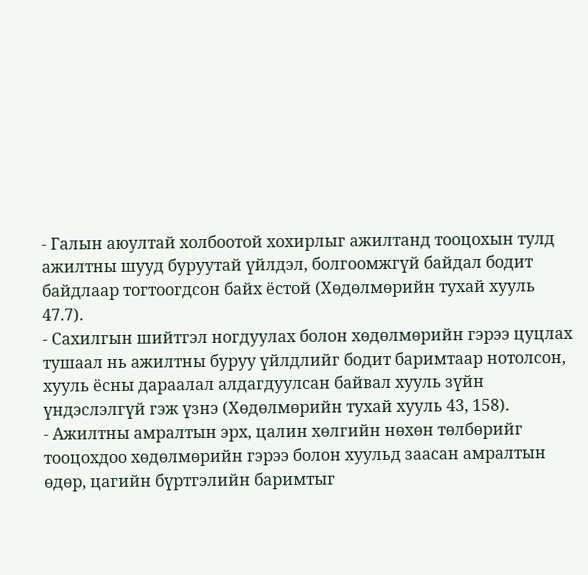- Галын аюултай холбоотой хохирлыг ажилтанд тооцохын тулд ажилтны шууд буруутай үйлдэл, болгоомжгүй байдал бодит байдлаар тогтоогдсон байх ёстой (Хөдөлмөрийн тухай хууль 47.7).
- Сахилгын шийтгэл ногдуулах болон хөдөлмөрийн гэрээ цуцлах тушаал нь ажилтны буруу үйлдлийг бодит баримтаар нотолсон, хууль ёсны дараалал алдагдуулсан байвал хууль зүйн үндэслэлгүй гэж үзнэ (Хөдөлмөрийн тухай хууль 43, 158).
- Ажилтны амралтын эрх, цалин хөлгийн нөхөн төлбөрийг тооцохдоо хөдөлмөрийн гэрээ болон хуульд заасан амралтын өдөр, цагийн бүртгэлийн баримтыг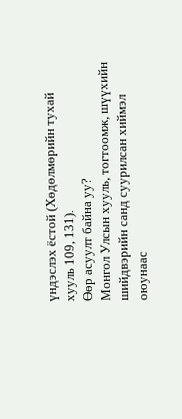үндэслэх ёстой (Хөдөлмөрийн тухай хууль 109, 131).
Өөр асуулт байна уу?
Монгол Улсын хууль, тогтоомж, шүүхийн шийдвэрийн санд суурилсан хиймэл оюунаас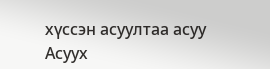хүссэн асуултаа асуу
Асуух